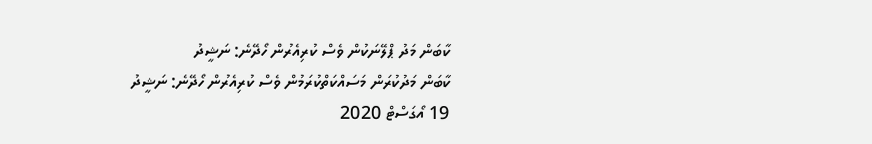ކާބަން މަދު ޕްލޭނަކުން ވެސް ކުރިއެރުން ހޯދޭނެ: ނަޝީދު
ކާބަން މަދުކުރަން މަސައްކަތްކުރަމުން ވެސް ކުރިއެރުން ހޯދޭނެ: ނަޝީދު
19 އޯގަސްޓް 2020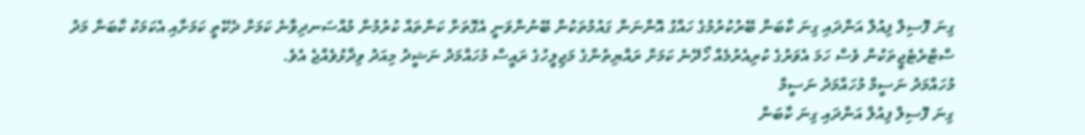ގިނަ ފޮސިލް ފިއުލް އަންދައި ގިނަ ކާބަން ބޭރުކުރުމުގެ ހައްގު އޮންނަން ގައުމުތަކުން ބޭނުންވަނީ އެގޮތަށް ކަންތައް ކުރުމުން މުއްސަނދިވާނެ ކަމަށް ދެކޭތީ ކަމަށާއި އެކަމަކު ކާބަން މަދު ސްޓްރެޓެޖީތަކުން ވެސް ހަމަ އެވަރުގެ ކުރިއެރުމެއް ހޯދޭނެ ކަމަށް ރައްޔިތުންގެ މަޖިލީހުގެ ރައީސް މުހައްމަދު ނަޝީދު މިއަދު ވިދާޅުވެއްޖެ އެވެ.
މުހައްމަދު ނަސީމް މުހައްމަދު ނަސީމް
ގިނަ ފޮސިލް ފިއުލް އަންދައި ގިނަ ކާބަން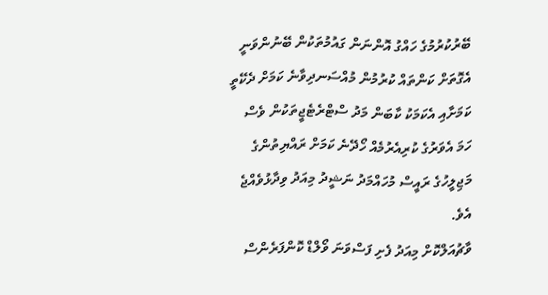ބޭރުކުރުމުގެ ހައްގު އޮންނަން ގައުމުތަކުން ބޭނުންވަނީ އެގޮތަށް ކަންތައް ކުރުމުން މުއްސަނދިވާނެ ކަމަށް ދެކޭތީ ކަމަށާއި އެކަމަކު ކާބަން މަދު ސްޓްރެޓެޖީތަކުން ވެސް ހަމަ އެވަރުގެ ކުރިއެރުމެއް ހޯދޭނެ ކަމަށް ރައްޔިތުންގެ މަޖިލީހުގެ ރައީސް މުހައްމަދު ނަޝީދު މިއަދު ވިދާޅުވެއްޖެ އެވެ.
ވާޗުއަލްކޮށް މިއަދު ފެށި ފަސްވަނަ ވޯލްޑް ކޮންފަރެންސް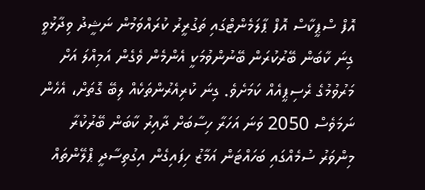އޮފް ސްޕީކާސް އޮފް ޕާލަމެންޓްގައި ތަގުރީރު ކުރައްވަމުން ނަޝީދު ވިދާޅުވީ ގިނަ ކާބަން ބޭރުކުރަން ބޭނުންވުމަކީ އެންމެން ވެގެން އަމިއްލަ އަށް މަރުވުމުގެ ރެސިޕީއެއް ކަމަށެވެ. ގިނަ ކުރިއެރުންތަކެއް ލިބޭ ގޮތަށް، އެހެން ނަމަވެސް 2050 ވަނަ އަހަރާ ހިސާބަށް ދާއިރު ކާބަން ބޭރުކުރާ މިންވަރު ސުމެއްގައި ބަހައްޓަން އަމާޒު ހިފައިގެން އިގުތިސާދީ ޕްލޭންތައް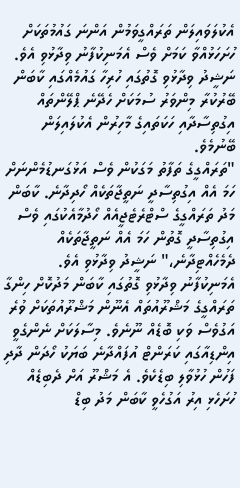އެކުލަވައިލަން ތަރައްގީވަމުން އަންނަ ގައުމުތަކަށް ހުށަހަޅުއްވާ ކަމަށް ވެސް އެމަނިކުފާނު ވިދާޅުވި އެވެ. ނަޝީދު ވިދާޅުވި ގޮތުގައި ހުރިހާ ގައުމެއްގައި ކާބަން ބޭރުކުރާ މިންވަރު ސުމަކަށް ހެދޭނެ ޕްލޭންތައް އިގުތިސާދާއި ހަކަތައިގެ މާހިރުން އެކުލައިލަން ބޭނުމެވެ.
"ތަރައްގީގެ ތަފާތު މަގަކުން ވެސް އަޅުގަނޑުމެންނަށް ހަމަ އެއް އިގުތިސާދީ ނަތީޖާތަކެއް ހޯދިދާނެ. ކާބަން މަދު ތަރައްގީގެ ސްޓްރެޓެޖީއެއް ހޯދުމާއެކުގައި ވެސް އިގުތިސާދީ ގޮތުން ހަމަ އެއް ނަތީޖާތަކެއް ދެމެހެއްޓިދާނެ،" ނަޝީދު ވިދާޅުވި އެވެ.
އެމަނިކުފާނު ވިދާޅުވި ގޮތުގައި ކާބަން މަދުކޮށް ހިންގާ ތަރައްގީގެ މަޝްރޫއުތައް އެނޫން މަޝްރޫއުތަކަށް ވުރެ އަގުވެސް ވަކި ބޮޑެއް ނޫނެވެ. މިސާލަކަށް ނެންގެވީ އިންޑިއާގައި ކަރަންޓް އުފައްދާނެ ބަޔަކު ހޯދަން ދާދި ފަހުން ހުޅުވާލި ބިޑެކެވެ. އެ މަޝްރޫ އަށް ދެބިޑެއް ހުށަހެޅި އިރު އަގުހެވީ ކާބަން މަދު ބިޑް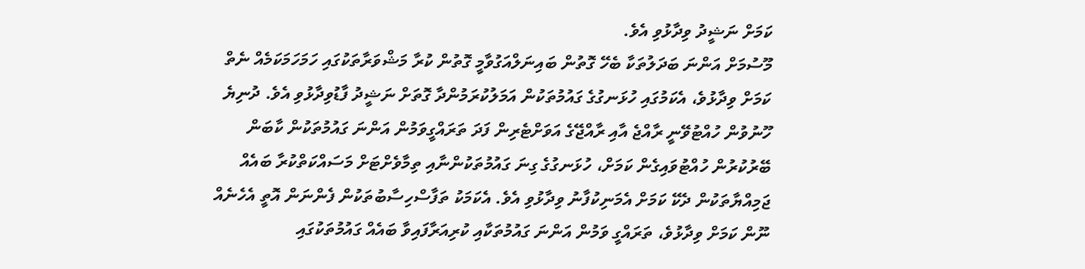ކަމަށް ނަޝީދު ވިދާޅުވި އެވެ.
މޫސުމަށް އަންނަ ބަދަލުތަކާ ބެހޭ ގޮތުން ބައިނަލްއަގުވާމީ ގޮތުން ކުރާ މަޝްވަރާތަކުގައި ހަމަހަމަކަމެއް ނެތް ކަމަށް ވިދާޅުވެ، އެކަމުގައި ހުޅަނގުގެ ގައުމުތަކުން އަމަލުކުރަމުންދާ ގޮތަށް ނަޝީދު ފާޑުވިދާޅުވި އެވެ. ދުނިޔެ ހޫނުވުން ހުއްޓުވޭނީ ރާއްޖެ އާއި ރާއްޖޭގެ އަވަށްޓެރިން ފަދަ ތަރައްގީވަމުން އަންނަ ގައުމުތަކުން ކާބަން ބޭރުކުރުން ހުއްޓުވައިގެން ކަމަށް، ހުޅަނގުގެ ގިނަ ގައުމުތަކުންނާއި ތިމާވެށްޓަށް މަސައްކަތްކުރާ ބައެއް ޖަމިއްޔާތަކުން ދެކޭ ކަމަށް އެމަނިކުފާނު ވިދާޅުވި އެވެ. އެކަމަކު ތަފާސްހިސާބުތަކުން ފެންނަން އޮތީ އެހެނެއް ނޫން ކަމަށް ވިދާޅުވެ، ތަރައްގީ ވަމުން އަންނަ ގައުމުތަކާއި ކުރިއަރާފައިވާ ބައެއް ގައުމުތަކުގައި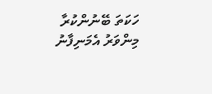ހަކަތަ ބޭނުންކުރާ މިންވަރު އެމަނިފާނު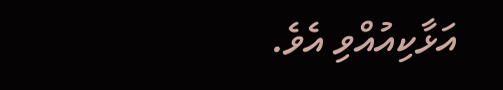އަޅާކިއުއްވި އެވެ.